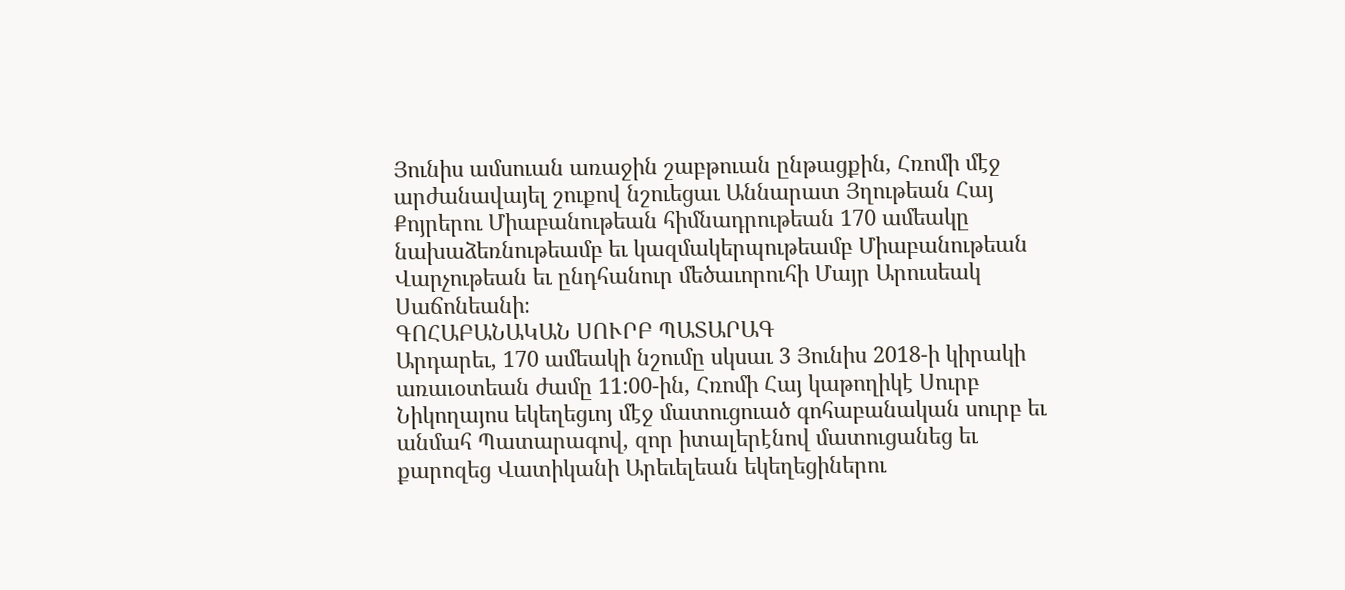Յունիս ամսուան առաջին շաբթուան ընթացքին, Հռոմի մէջ արժանավայել շուքով նշուեցաւ Աննարատ Յղութեան Հայ Քոյրերու Միաբանութեան հիմնադրութեան 170 ամեակը նախաձեռնութեամբ եւ կազմակերպութեամբ Միաբանութեան Վարչութեան եւ ընդհանուր մեծաւորուհի Մայր Արուսեակ Սաճոնեանի։
ԳՈՀԱԲԱՆԱԿԱՆ ՍՈՒՐԲ ՊԱՏԱՐԱԳ
Արդարեւ, 170 ամեակի նշումը սկսաւ 3 Յունիս 2018-ի կիրակի առաւօտեան ժամը 11:00-ին, Հռոմի Հայ կաթողիկէ Սուրբ Նիկողայոս եկեղեցւոյ մէջ մատուցուած գոհաբանական սուրբ եւ անմահ Պատարագով, զոր իտալերէնով մատուցանեց եւ քարոզեց Վատիկանի Արեւելեան եկեղեցիներու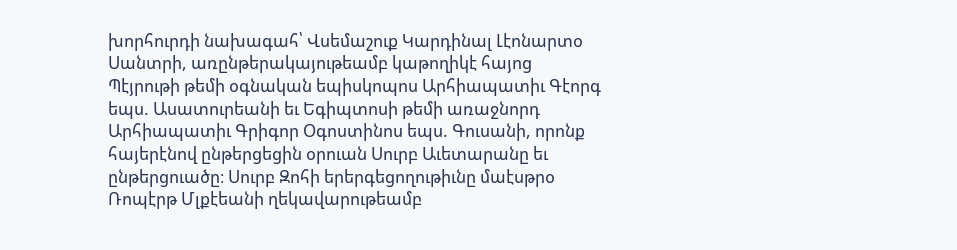խորհուրդի նախագահ՝ Վսեմաշուք Կարդինալ Լէոնարտօ Սանտրի, առընթերակայութեամբ կաթողիկէ հայոց Պէյրութի թեմի օգնական եպիսկոպոս Արհիապատիւ Գէորգ եպս. Ասատուրեանի եւ Եգիպտոսի թեմի առաջնորդ Արհիապատիւ Գրիգոր Օգոստինոս եպս. Գուսանի, որոնք հայերէնով ընթերցեցին օրուան Սուրբ Աւետարանը եւ ընթերցուածը։ Սուրբ Զոհի երերգեցողութիւնը մաէսթրօ Ռոպէրթ Մլքէեանի ղեկավարութեամբ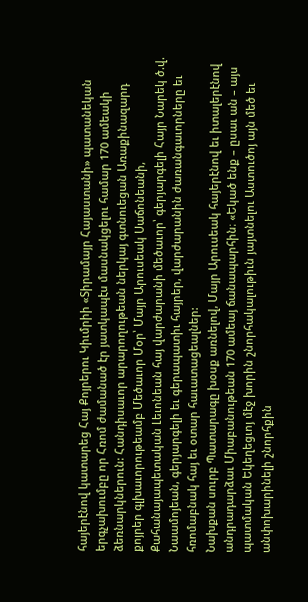հայերէնով կատարեց Հայ Քոյրերու Կիւմրիի «Տիրամայր Հայաստանի» պատանեկան երգչախումբը որ Հռոմ ժամանած էր յատկապէս մասնակցելու համար 170 ամեակի ձեռնարկներուն: Հանդիսաւոր արարողութեան ներկայ գտնուեցան Առաքինազարդ քոյրեր գլխաւորութեամբ Մեծաւոր Մօր՝ Մայր Արուսեակ Սաճոնեանի, Քահանայապետական Լեւոնեան հայ վարժարանի մեծաւոր՝ գերյարգելի Հայր Նարեկ ծ.վ. Նաամոյեան, գերյարգելի եւ գերապատիւ հայրեր, վարժարանին ժառանգաւորները եւ հռոմաբնակ հայ եւ օտար հաւատացեալներ:
Նախքան սուրբ Պատարագը խօսք առնելով, Մայր Արուսեակ հայերէնով եւ իտալերէնով անդրադարձաւ Միաբանութեան 170 ամեայ ճանապարհին։ «Եկած ենք – ըսաւ ան – այս պատմական Եկեղեցւոյ մէջ խորին շնորհակալութիւն յայտնելու Աստուծոյ այն մեծ եւ անփոխարինելի շնորհքին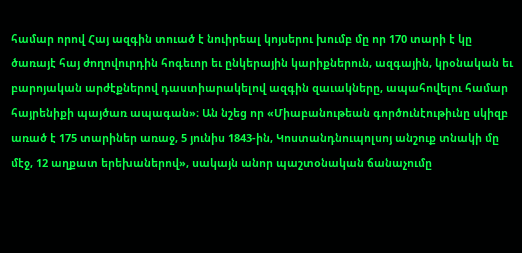համար որով Հայ ազգին տուած է նուիրեալ կոյսերու խումբ մը որ 170 տարի է կը ծառայէ հայ ժողովուրդին հոգեւոր եւ ընկերային կարիքներուն, ազգային, կրօնական եւ բարոյական արժէքներով դաստիարակելով ազգին զաւակները, ապահովելու համար հայրենիքի պայծառ ապագան»։ Ան նշեց որ «Միաբանութեան գործունէութիւնը սկիզբ առած է 175 տարիներ առաջ, 5 յունիս 1843-ին, Կոստանդնուպոլսոյ անշուք տնակի մը մէջ, 12 աղքատ երեխաներով», սակայն անոր պաշտօնական ճանաչումը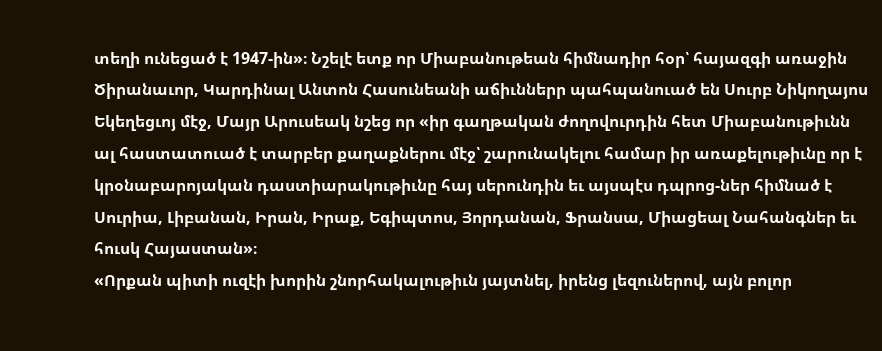տեղի ունեցած է 1947-ին»։ Նշելէ ետք որ Միաբանութեան հիմնադիր հօր՝ հայազգի առաջին Ծիրանաւոր, Կարդինալ Անտոն Հասունեանի աճիւններր պահպանուած են Սուրբ Նիկողայոս Եկեղեցւոյ մէջ, Մայր Արուսեակ նշեց որ «իր գաղթական ժողովուրդին հետ Միաբանութիւնն ալ հաստատուած է տարբեր քաղաքներու մէջ՝ շարունակելու համար իր առաքելութիւնը որ է կրօնաբարոյական դաստիարակութիւնը հայ սերունդին եւ այսպէս դպրոց-ներ հիմնած է Սուրիա, Լիբանան, Իրան, Իրաք, Եգիպտոս, Յորդանան, Ֆրանսա, Միացեալ Նահանգներ եւ հուսկ Հայաստան»։
«Որքան պիտի ուզէի խորին շնորհակալութիւն յայտնել, իրենց լեզուներով, այն բոլոր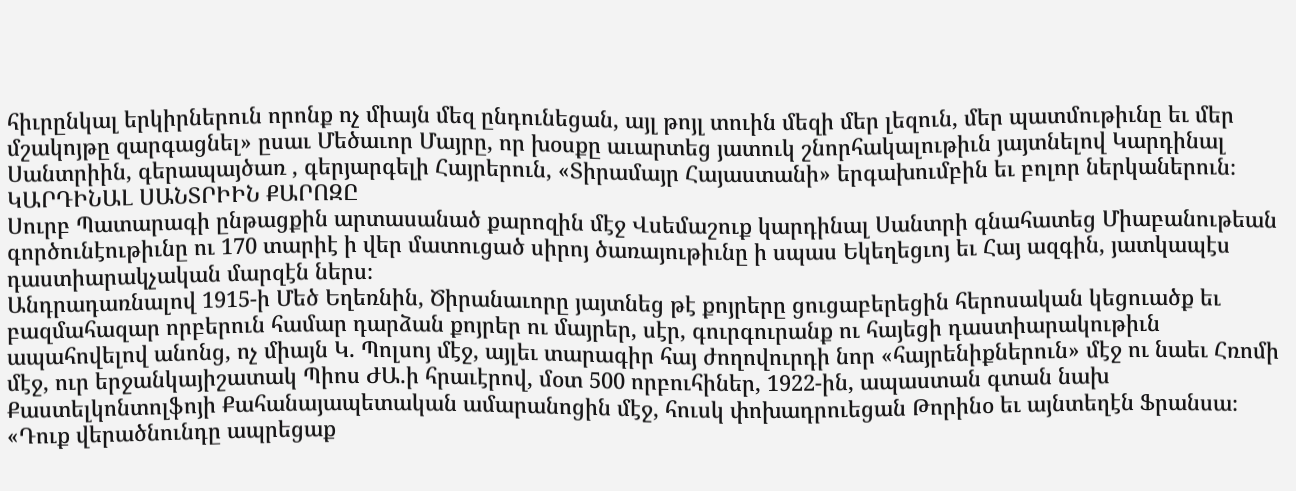հիւրընկալ երկիրներուն որոնք ոչ միայն մեզ ընդունեցան, այլ թոյլ տուին մեզի մեր լեզուն, մեր պատմութիւնը եւ մեր մշակոյթը զարգացնել» ըսաւ Մեծաւոր Մայրը, որ խօսքը աւարտեց յատուկ շնորհակալութիւն յայտնելով Կարդինալ Սանտրիին, գերապայծառ , գերյարգելի Հայրերուն, «Տիրամայր Հայաստանի» երգախումբին եւ բոլոր ներկաներուն։
ԿԱՐԴԻՆԱԼ ՍԱՆՏՐԻԻՆ ՔԱՐՈԶԸ
Սուրբ Պատարագի ընթացքին արտասանած քարոզին մէջ Վսեմաշուք կարդինալ Սանտրի գնահատեց Միաբանութեան գործունէութիւնը ու 170 տարիէ ի վեր մատուցած սիրոյ ծառայութիւնը ի սպաս Եկեղեցւոյ եւ Հայ ազգին, յատկապէս դաստիարակչական մարզէն ներս։
Անդրադառնալով 1915-ի Մեծ Եղեռնին, Ծիրանաւորը յայտնեց թէ քոյրերը ցուցաբերեցին հերոսական կեցուածք եւ բազմահազար որբերուն համար դարձան քոյրեր ու մայրեր, սէր, գուրգուրանք ու հայեցի դաստիարակութիւն ապահովելով անոնց, ոչ միայն Կ. Պոլսոյ մէջ, այլեւ տարագիր հայ ժողովուրդի նոր «հայրենիքներուն» մէջ ու նաեւ Հռոմի մէջ, ուր երջանկայիշատակ Պիոս ԺԱ.ի հրաւէրով, մօտ 500 որբուհիներ, 1922-ին, ապաստան գտան նախ Քաստելկոնտոլֆոյի Քահանայապետական ամարանոցին մէջ, հուսկ փոխադրուեցան Թորինօ եւ այնտեղէն Ֆրանսա։
«Դուք վերածնունդը ապրեցաք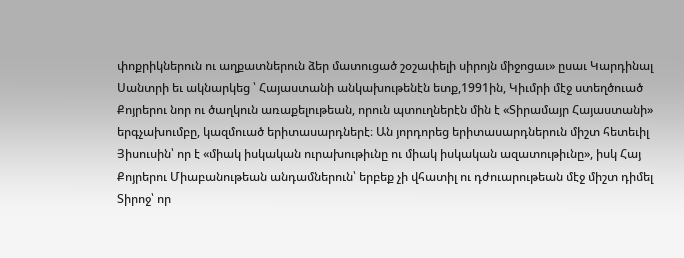փոքրիկներուն ու աղքատներուն ձեր մատուցած շօշափելի սիրոյն միջոցաւ» ըսաւ Կարդինալ Սանտրի եւ ակնարկեց ՝ Հայաստանի անկախութենէն ետք,1991ին, Կիւմրի մէջ ստեղծուած Քոյրերու նոր ու ծաղկուն առաքելութեան, որուն պտուղներէն մին է «Տիրամայր Հայաստանի» երգչախումբը, կազմուած երիտասարդներէ։ Ան յորդորեց երիտասարդներուն միշտ հետեւիլ Յիսուսին՝ որ է «միակ իսկական ուրախութիւնը ու միակ իսկական ազատութիւնը», իսկ Հայ Քոյրերու Միաբանութեան անդամներուն՝ երբեք չի վհատիլ ու դժուարութեան մէջ միշտ դիմել Տիրոջ՝ որ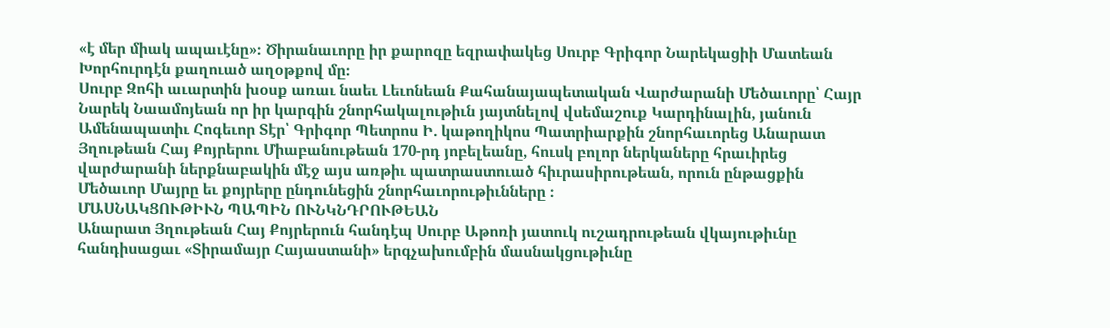«է մեր միակ ապաւէնը»։ Ծիրանաւորը իր քարոզը եզրափակեց Սուրբ Գրիգոր Նարեկացիի Մատեան Խորհուրդէն քաղուած աղօթքով մը։
Սուրբ Զոհի աւարտին խօսք առաւ նաեւ Լեւոնեան Քահանայապետական Վարժարանի Մեծաւորը՝ Հայր Նարեկ Նաամոյեան որ իր կարգին շնորհակալութիւն յայտնելով վսեմաշուք Կարդինալին, յանուն Ամենապատիւ Հոգեւոր Տէր՝ Գրիգոր Պետրոս Ի. կաթողիկոս Պատրիարքին շնորհաւորեց Անարատ Յղութեան Հայ Քոյրերու Միաբանութեան 170-րդ յոբելեանը, հուսկ բոլոր ներկաները հրաւիրեց վարժարանի ներքնաբակին մէջ այս առթիւ պատրաստուած հիւրասիրութեան, որուն ընթացքին Մեծաւոր Մայրը եւ քոյրերը ընդունեցին շնորհաւորութիւնները ։
ՄԱՍՆԱԿՑՈՒԹԻՒՆ ՊԱՊԻՆ ՈՒՆԿՆԴՐՈՒԹԵԱՆ
Անարատ Յղութեան Հայ Քոյրերուն հանդէպ Սուրբ Աթոռի յատուկ ուշադրութեան վկայութիւնը հանդիսացաւ «Տիրամայր Հայաստանի» երգչախումբին մասնակցութիւնը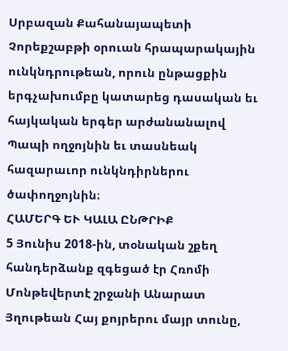Սրբազան Քահանայապետի Չորեքշաբթի օրուան հրապարակային ունկնդրութեան, որուն ընթացքին երգչախումբը կատարեց դասական եւ հայկական երգեր արժանանալով Պապի ողջոյնին եւ տասնեակ հազարաւոր ունկնդիրներու ծափողջոյնին։
ՀԱՄԵՐԳ ԵՒ ԿԱԼԱ ԸՆԹՐԻՔ
5 Յունիս 2018-ին, տօնական շքեղ հանդերձանք զգեցած էր Հռոմի Մոնթեվերտէ շրջանի Անարատ Յղութեան Հայ քոյրերու մայր տունը,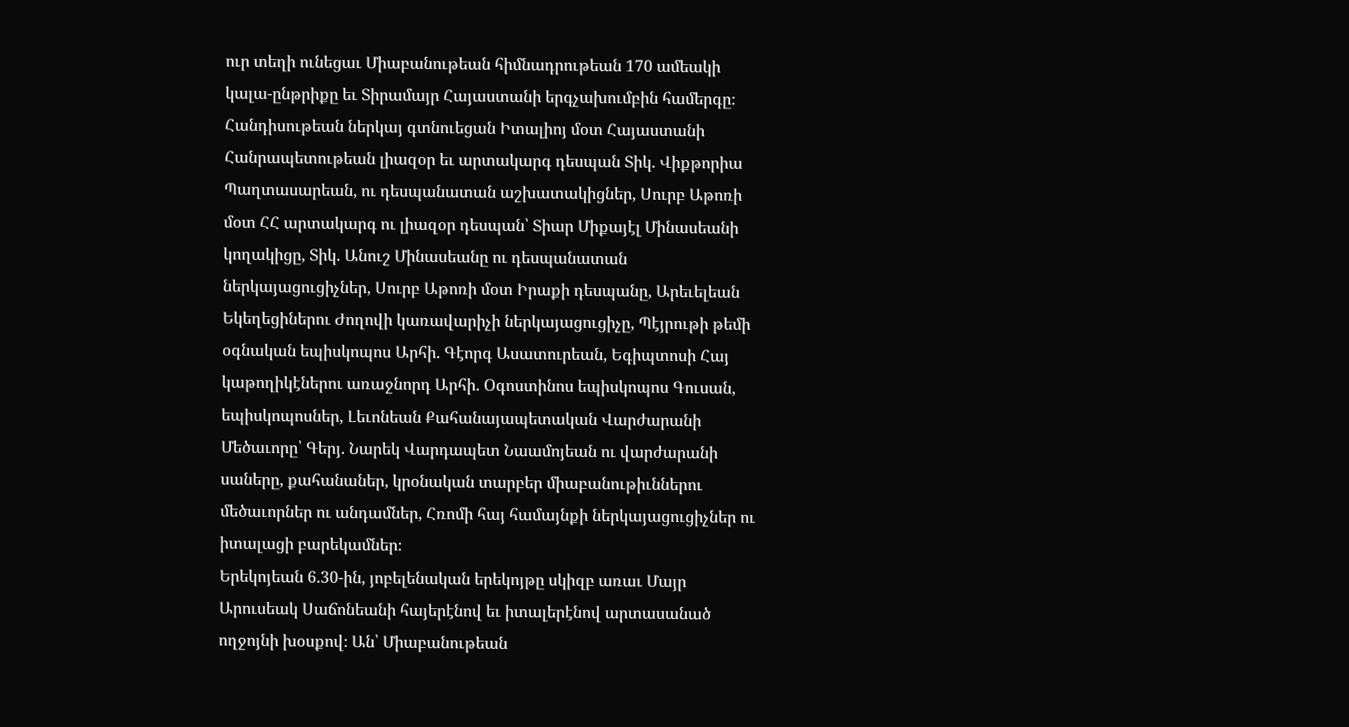ուր տեղի ունեցաւ Միաբանութեան հիմնադրութեան 170 ամեակի կալա-ընթրիքը եւ Տիրամայր Հայաստանի երգչախումբին համերգը։
Հանդիսութեան ներկայ գտնուեցան Իտալիոյ մօտ Հայաստանի Հանրապետութեան լիազօր եւ արտակարգ դեսպան Տիկ. Վիքթորիա Պաղտասարեան, ու դեսպանատան աշխատակիցներ, Սուրբ Աթոռի մօտ ՀՀ արտակարգ ու լիազօր դեսպան՝ Տիար Միքայէլ Մինասեանի կողակիցը, Տիկ. Անուշ Մինասեանը ու դեսպանատան ներկայացուցիչներ, Սուրբ Աթոռի մօտ Իրաքի դեսպանը, Արեւելեան Եկեղեցիներու Ժողովի կառավարիչի ներկայացուցիչը, Պէյրութի թեմի օգնական եպիսկոպոս Արհի. Գէորգ Ասատուրեան, Եգիպտոսի Հայ կաթողիկէներու առաջնորդ Արհի. Օգոստինոս եպիսկոպոս Գուսան, եպիսկոպոսներ, Լեւոնեան Քահանայապետական Վարժարանի Մեծաւորը՝ Գերյ. Նարեկ Վարդապետ Նաամոյեան ու վարժարանի սաները, քահանաներ, կրօնական տարբեր միաբանութիւններու մեծաւորներ ու անդամներ, Հռոմի հայ համայնքի ներկայացուցիչներ ու իտալացի բարեկամներ։
Երեկոյեան 6.30-ին, յոբելենական երեկոյթը սկիզբ առաւ Մայր Արուսեակ Սաճոնեանի հայերէնով եւ իտալերէնով արտասանած ողջոյնի խօսքով։ Ան՝ Միաբանութեան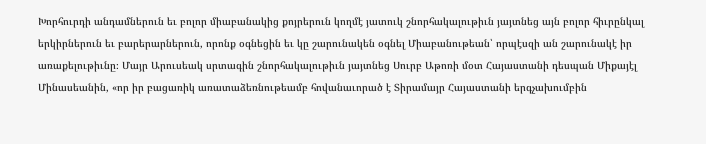Խորհուրդի անդամներուն եւ բոլոր միաբանակից քոյրերուն կողմէ յատուկ շնորհակալութիւն յայտնեց այն բոլոր հիւրընկալ երկիրներուն եւ բարերարներուն, որոնք օգնեցին եւ կը շարունակեն օգնել Միաբանութեան՝ որպէսզի ան շարունակէ իր առաքելութիւնը։ Մայր Արուսեակ սրտագին շնորհակալութիւն յայտնեց Սուրբ Աթոռի մօտ Հայաստանի դեսպան Միքայէլ Մինասեանին, «որ իր բացառիկ առատաձեռնութեամբ հովանաւորած է Տիրամայր Հայաստանի երգչախումբին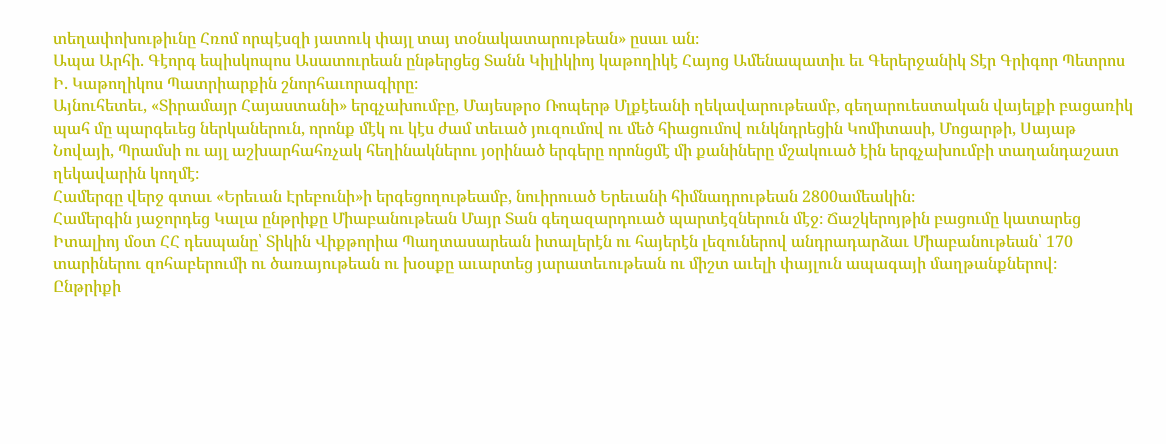տեղափոխութիւնը Հռոմ որպէսզի յատուկ փայլ տայ տօնակատարութեան» ըսաւ ան։
Ապա Արհի. Գէորգ եպիսկոպոս Ասատուրեան ընթերցեց Տանն Կիլիկիոյ կաթողիկէ Հայոց Ամենապատիւ եւ Գերերջանիկ Տէր Գրիգոր Պետրոս Ի. Կաթողիկոս Պատրիարքին շնորհաւորագիրը։
Այնուհետեւ, «Տիրամայր Հայաստանի» երգչախումբը, Մայեսթրօ Ռոպերթ Մլքէեանի ղեկավարութեամբ, գեղարուեստական վայելքի բացառիկ պահ մը պարգեւեց ներկաներուն, որոնք մէկ ու կէս ժամ տեւած յուզումով ու մեծ հիացումով ունկնդրեցին Կոմիտասի, Մոցարթի, Սայաթ Նովայի, Պրամսի ու այլ աշխարհահռչակ հեղինակներու յօրինած երգերը որոնցմէ մի քանիները մշակուած էին երգչախումբի տաղանդաշատ ղեկավարին կողմէ։
Համերգը վերջ գտաւ «Երեւան Էրեբունի»ի երգեցողութեամբ, նուիրուած Երեւանի հիմնադրութեան 2800ամեակին։
Համերգին յաջորդեց Կալա ընթրիքը Միաբանութեան Մայր Տան գեղազարդուած պարտէզներուն մէջ։ Ճաշկերոյթին բացումը կատարեց Իտալիոյ մօտ ՀՀ դեսպանը՝ Տիկին Վիքթորիա Պաղտասարեան իտալերէն ու հայերէն լեզուներով անդրադարձաւ Միաբանութեան՝ 170 տարիներու զոհաբերումի ու ծառայութեան ու խօսքը աւարտեց յարատեւութեան ու միշտ աւելի փայլուն ապագայի մաղթանքներով։
Ընթրիքի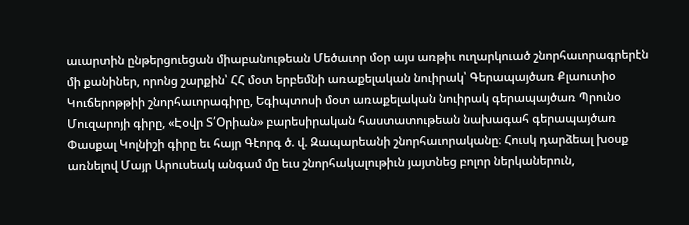աւարտին ընթերցուեցան միաբանութեան Մեծաւոր մօր այս առթիւ ուղարկուած շնորհաւորագրերէն մի քանիներ, որոնց շարքին՝ ՀՀ մօտ երբեմնի առաքելական նուիրակ՝ Գերապայծառ Քլաուտիօ Կուճերոթթիի շնորհաւորագիրը, Եգիպտոսի մօտ առաքելական նուիրակ գերապայծառ Պրունօ Մուզարոյի գիրը, «Էօվր Տ՛Օրիան» բարեսիրական հաստատութեան նախագահ գերապայծառ Փասքալ Կոլնիշի գիրը եւ հայր Գէորգ ծ. վ. Զապարեանի շնորհաւորականը։ Հուսկ դարձեալ խօսք առնելով Մայր Արուսեակ անգամ մը եւս շնորհակալութիւն յայտնեց բոլոր ներկաներուն,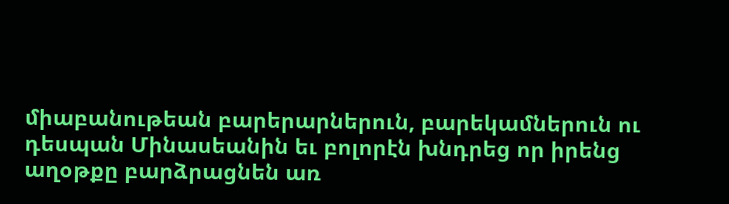միաբանութեան բարերարներուն, բարեկամներուն ու դեսպան Մինասեանին եւ բոլորէն խնդրեց որ իրենց աղօթքը բարձրացնեն առ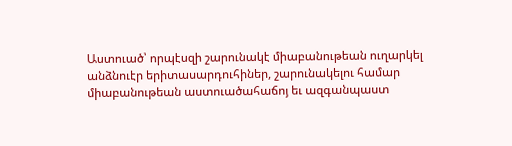Աստուած՝ որպէսզի շարունակէ միաբանութեան ուղարկել անձնուէր երիտասարդուհիներ, շարունակելու համար միաբանութեան աստուածահաճոյ եւ ազգանպաստ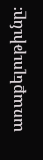առաքելութիւնը։